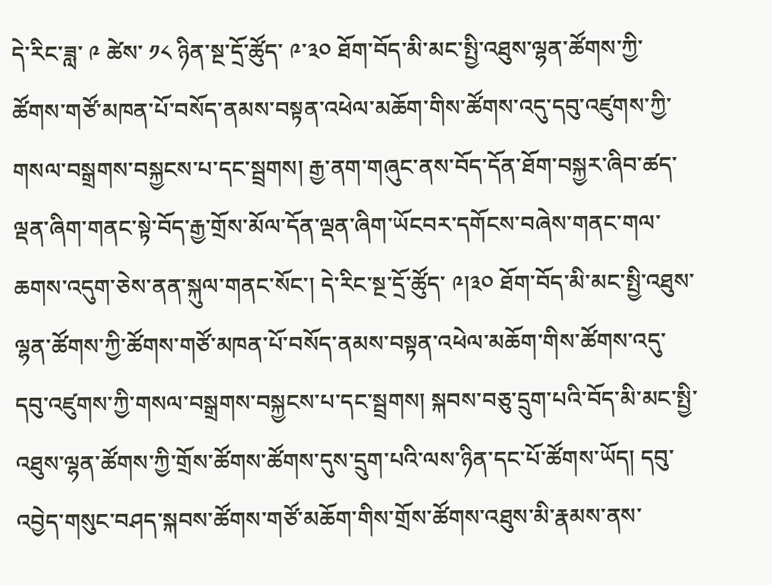དེ་རིང་ཟླ་ ༩ ཚེས་ ༡༨ ཉིན་སྔ་དྲོ་ཚོུད་ ༩་༣༠ ཐོག་བོད་མི་མང་སྤྱི་འཐུས་ལྷན་ཚོགས་ཀྱི་ཚོགས་གཙོ་མཁན་པོ་བསོད་ནམས་བསྟན་འཕེལ་མཆོག་གིས་ཚོགས་འདུ་དབུ་འཛུགས་ཀྱི་གསལ་བསྒྲགས་བསྐྱངས་པ་དང་སྦྲགས། རྒྱ་ནག་གཞུང་ནས་བོད་དོན་ཐོག་བསྐྱར་ཞིབ་ཚད་ལྡན་ཞིག་གནང་སྟེ་བོད་རྒྱ་གྲོས་མོལ་དོན་ལྡན་ཞིག་ཡོངབར་དགོངས་བཞེས་གནང་གལ་ཆགས་འདུག་ཅེས་ནན་སྐུལ་གནང་སོང་། དེ་རིང་སྔ་དྲོ་ཚོུད་ ༩།༣༠ ཐོག་བོད་མི་མང་སྤྱི་འཐུས་ལྷན་ཚོགས་ཀྱི་ཚོགས་གཙོ་མཁན་པོ་བསོད་ནམས་བསྟན་འཕེལ་མཆོག་གིས་ཚོགས་འདུ་དབུ་འཛུགས་ཀྱི་གསལ་བསྒྲགས་བསྐྱངས་པ་དང་སྦྲགས། སྐབས་བཅུ་དྲུག་པའི་བོད་མི་མང་སྤྱི་འཐུས་ལྷན་ཚོགས་ཀྱི་གྲོས་ཚོགས་ཚོགས་དུས་དྲུག་པའི་ལས་ཉིན་དང་པོ་ཚོགས་ཡོད། དབུ་འབྱེད་གསུང་བཤད་སྐབས་ཚོགས་གཙོ་མཆོག་གིས་གྲོས་ཚོགས་འཐུས་མི་རྣམས་ནས་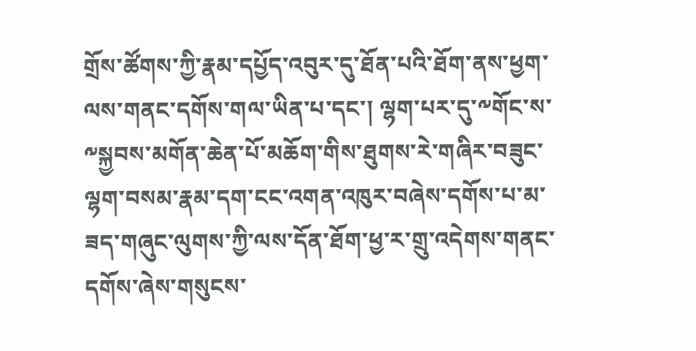གྲོས་ཚོགས་ཀྱི་རྣམ་དཔྱོད་འབུར་དུ་ཐོན་པའི་ཐོག་ནས་ཕྱག་ལས་གནང་དགོས་གལ་ཡིན་པ་དང་། ལྷག་པར་དུ་༸གོང་ས་༸སྐྱབས་མགོན་ཆེན་པོ་མཆོག་གིས་ཐུགས་རེ་གཞིར་བཟུང་ལྷག་བསམ་རྣམ་དག་ངང་འགན་འཁུར་བཞེས་དགོས་པ་མ་ཟད་གཞུང་ལུགས་ཀྱི་ལས་དོན་ཐོག་ཕྱ་ར་གྲུ་འདེགས་གནང་དགོས་ཞེས་གསུངས་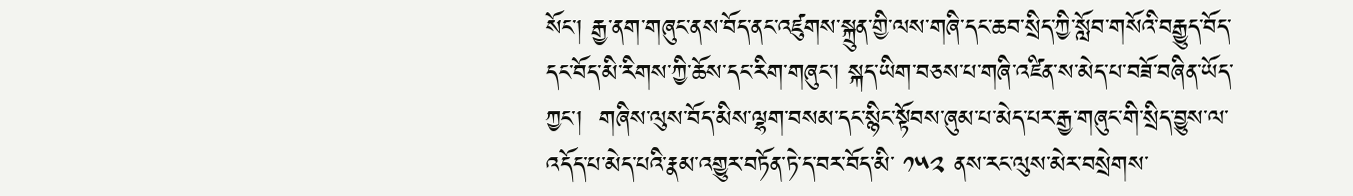སོང་། རྒྱ་ནག་གཞུང་ནས་བོད་ནང་འཛུགས་སྐྲུན་གྱི་ལས་གཞི་དང་ཆབ་སྲིད་ཀྱི་སློབ་གསོའི་བརྒྱུད་བོད་དང་བོད་མི་རིགས་ཀྱི་ཆོས་དང་རིག་གཞུང་། སྐད་ཡིག་བཅས་པ་གཞི་འཛིན་ས་མེད་པ་བཟོ་བཞིན་ཡོད་ཀྱང་།  གཞིས་ལུས་བོད་མིས་ལྷག་བསམ་དང་སྙིང་སྟོབས་ཞུམ་པ་མེད་པར་རྒྱ་གཞུང་གི་སྲིད་བྱུས་ལ་འདོད་པ་མེད་པའི་རྣམ་འགྱུར་བཏོན་ཏེ་ད་བར་བོད་མི་ ༡༥༢ ནས་རང་ལུས་མེར་བསྲེགས་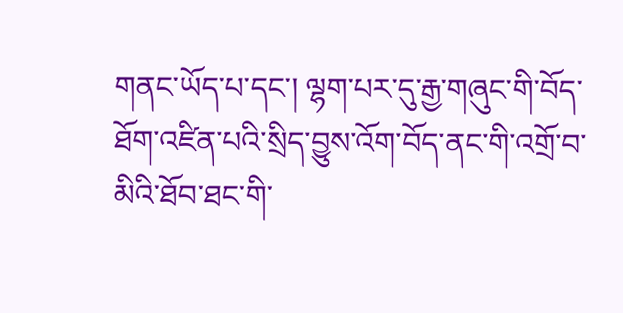གནང་ཡོད་པ་དང་། ལྷག་པར་དུ་རྒྱ་གཞུང་གི་བོད་ཐོག་འཛིན་པའི་སྲིད་བྱུས་འོག་བོད་ནང་གི་འགྲོ་བ་མིའི་ཐོབ་ཐང་གི་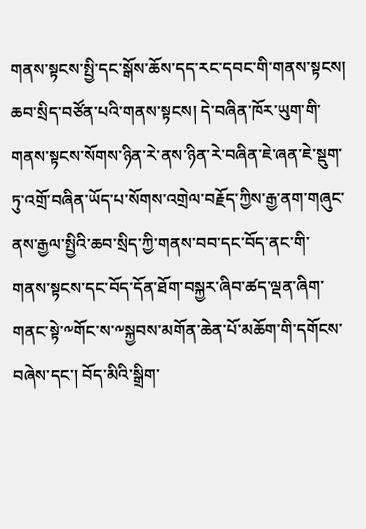གནས་སྟངས་སྤྱི་དང་སྒོས་ཆོས་དད་རང་དབང་གི་གནས་སྟངས། ཆབ་སྲིད་བཙོན་པའི་གནས་སྟངས། དེ་བཞིན་ཁོར་ཡུག་གི་གནས་སྟངས་སོགས་ཉིན་རེ་ནས་ཉིན་རེ་བཞིན་ཇེ་ཞན་ཇེ་སྡུག་ཏུ་འགྲོ་བཞིན་ཡོད་པ་སོགས་འགྲེལ་བརྗོད་ཀྱིས་རྒྱ་ནག་གཞུང་ནས་རྒྱལ་སྤྱིའི་ཆབ་སྲིད་ཀྱི་གནས་བབ་དང་བོད་ནང་གི་གནས་སྟངས་དང་བོད་དོན་ཐོག་བསྐྱར་ཞིབ་ཚད་ལྡན་ཞིག་གནང་སྟེ་༸གོང་ས་༸སྐྱབས་མགོན་ཆེན་པོ་མཆོག་གི་དགོངས་བཞེས་དང་། བོད་མིའི་སྒྲིག་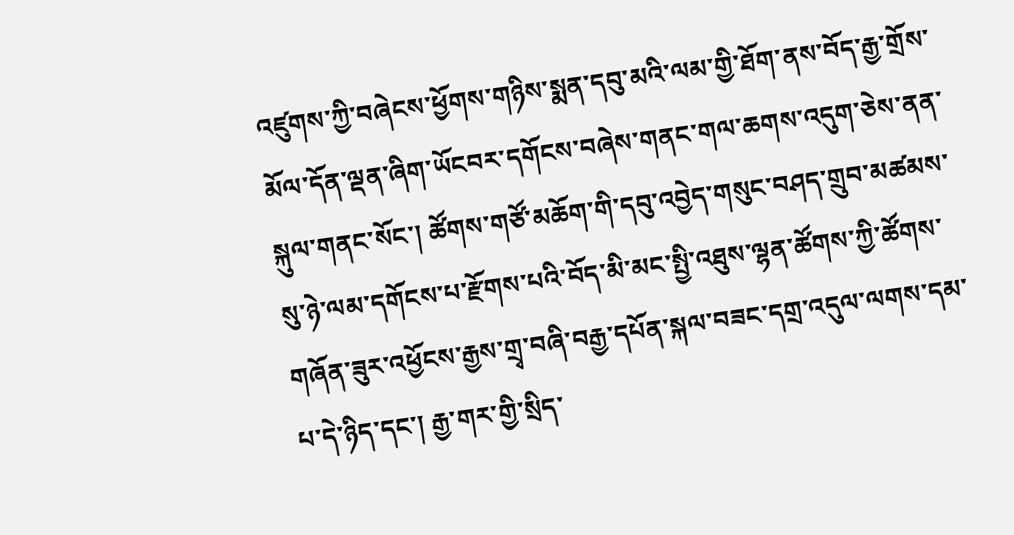འཛུགས་ཀྱི་བཞེངས་ཕྱོགས་གཉིས་སྨན་དབུ་མའི་ལམ་གྱི་ཐོག་ནས་བོད་རྒྱ་གྲོས་མོལ་དོན་ལྡན་ཞིག་ཡོངབར་དགོངས་བཞེས་གནང་གལ་ཆགས་འདུག་ཅེས་ནན་སྐུལ་གནང་སོང་། ཚོགས་གཙོ་མཆོག་གི་དབུ་འབྱེད་གསུང་བཤད་གྲུབ་མཚམས་སུ་ཉེ་ལམ་དགོངས་པ་རྫོགས་པའི་བོད་མི་མང་སྤྱི་འཐུས་ལྷན་ཚོགས་ཀྱི་ཚོགས་གཞོན་ཟུར་འཕྱོངས་རྒྱས་གྲྭ་བཞི་བརྒྱ་དཔོན་སྐལ་བཟང་དགྲ་འདུལ་ལགས་དམ་པ་དེ་ཉིད་དང་། རྒྱ་གར་གྱི་སྲིད་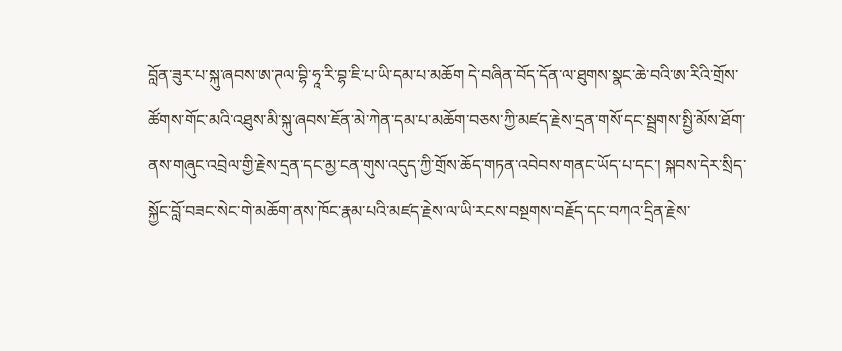བློན་ཟུར་པ་སྐུ་ཞབས་ཨ་ཊལ་བྷི་ཧཱ་རི་བྷ་ཇི་པ་ཡི་དམ་པ་མཆོག དེ་བཞིན་བོད་དོན་ལ་ཐུགས་སྣང་ཆེ་བའི་ཨ་རིའི་གྲོས་ཚོགས་གོང་མའི་འཐུས་མི་སྐུ་ཞབས་ཇོན་མེ་ཀེན་དམ་པ་མཆོག་བཅས་ཀྱི་མཛད་རྗེས་དྲན་གསོ་དང་སྦྲགས་སྤྱི་མོས་ཐོག་ནས་གཞུང་འབྲེལ་གྱི་རྗེས་དྲན་དང་མྱ་ངན་གུས་འདུད་ཀྱི་གྲོས་ཆོད་གཏན་འབེབས་གནང་ཡོད་པ་དང་། སྐབས་དེར་སྲིད་སྐྱོང་བློ་བཟང་སེང་གེ་མཆོག་ནས་ཁོང་རྣམ་པའི་མཛད་རྗེས་ལ་ཡི་རངས་བསྔགས་བརྗོད་དང་བཀའ་དྲིན་རྗེས་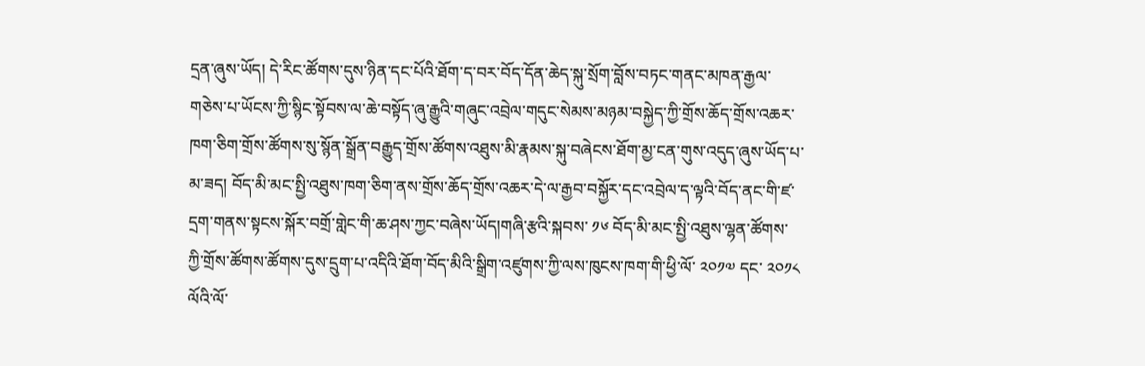དྲན་ཞུས་ཡོད། དེ་རིང་ཚོགས་དུས་ཉིན་དང་པོའི་ཐོག་ད་བར་བོད་དོན་ཆེད་སྐུ་སྲོག་བློས་བཏང་གནང་མཁན་རྒྱལ་གཅེས་པ་ཡོངས་ཀྱི་སྙིང་སྟོབས་ལ་ཆེ་བསྟོད་ཞུ་རྒྱུའི་གཞུང་འབྲེལ་གདུང་སེམས་མཉམ་བསྐྱེད་ཀྱི་གྲོས་ཆོད་གྲོས་འཆར་ཁག་ཅིག་གྲོས་ཚོགས་སུ་སྙོན་སྒྲོན་བརྒྱུད་གྲོས་ཚོགས་འཐུས་མི་རྣམས་སྐུ་བཞེངས་ཐོག་མྱ་ངན་གུས་འདུད་ཞུས་ཡོད་པ་མ་ཟད། བོད་མི་མང་སྤྱི་འཐུས་ཁག་ཅིག་ནས་གྲོས་ཆོད་གྲོས་འཆར་དེ་ལ་རྒྱབ་བསྐྱོར་དང་འབྲེལ་ད་ལྟའི་བོད་ནང་གི་ཛ་དྲག་གནས་སྟངས་སྐོར་བགྲོ་གླེང་གི་ཆ་ཤས་ཀྱང་བཞེས་ཡོད།གཞི་རྩའི་སྐབས་ ༡༦ བོད་མི་མང་སྤྱི་འཐུས་ལྷན་ཚོགས་ཀྱི་གྲོས་ཚོགས་ཚོགས་དུས་དྲུག་པ་འདིའི་ཐོག་བོད་མིའི་སྒྲིག་འཛུགས་ཀྱི་ལས་ཁུངས་ཁག་གི་ཕྱི་ལོ་ ༢༠༡༧ དང་ ༢༠༡༨ ལོའི་ལོ་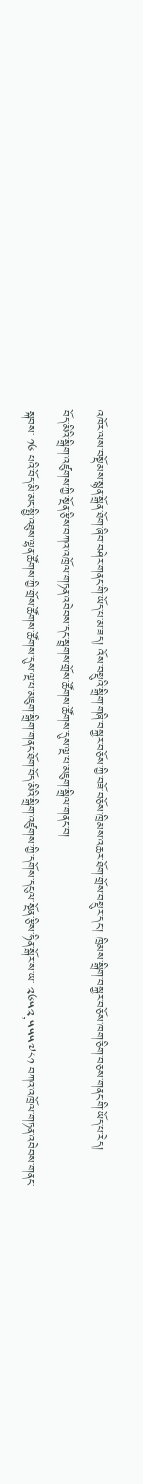འཁོར་ལས་བསྡོམས་སྙན་སྒྲོན་ཐོག་ཞིབ་བཤེར་གནང་གི་ཡོད་པ་མ་ཟད། འོས་བསྡུའི་སྒྲིག་གཞི་བསྐྱར་བཅོས་ཀྱི་བཟོ་བཅོས་ཁྲིམས་འཆར་ཐོག་གྲོས་བསྡུར་དང་། ཁྲིམས་སྒྲིག་བསྐྱར་བཅོས་ཁག་ཅིག་བཅས་གནང་གི་ཡོད་པ་རེད།
བོད་མིའི་སྒྲིག་འཛུགས་ཀྱི་སྔོན་རྩིས་བཀའ་འཁྲོལ་གཏན་འབེབས་དང་སྦྲགས་གྲོས་ཚོགས་ཚོགས་དུས་ལྔ་པ་མཇུག་སྒྲིལ་གནང་བ།
སྐབས་ ༡༦ པའི་བོད་མི་མང་སྤྱི་འཐུས་ལྷན་ཚོགས་ཀྱི་གྲོས་ཚོགས་ཚོགས་དུས་ལྔ་པ་མཇུག་སྒྲིག་གནང་ཐོག་བོད་མིའི་སྒྲིག་འཛུགས་ཀྱི་དགོས་དངུལ་སྔོན་རྩིས་ཧིན་སྒོར་ས་ཡ་ ༢༦༥༢,༥༥༥༧༨༡ བཀའ་འཁྲོལ་གཏན་འབེབས་གནང་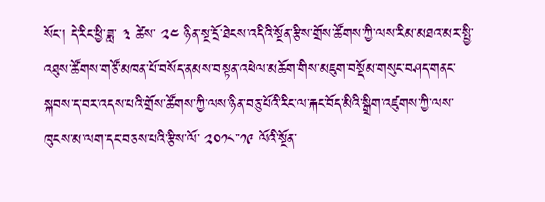སོང་། དེ་རིང་ཕྱི་ཟླ་ ༣ ཚེས་ ༢༤ ཉིན་སྔ་དྲོ་ཐེངས་འདིའི་སྔོན་རྩིས་གྲོས་ཚོགས་ཀྱི་ལས་རིམ་མཐའ་མར་སྤྱི་འཐུས་ཚོགས་གཙོ་མཁན་པོ་བསོད་ནམས་བསྟན་འཕེལ་མཆོག་གིས་མཇུག་བསྡོམ་གསུང་བཤད་གནང་སྐབས་ད་བར་འདས་པའི་གྲོས་ཚོགས་ཀྱི་ལས་ཉིན་བཅུ་པོའི་རིང་ལ་རྐང་བོད་མིའི་སྒྲིག་འཛུགས་ཀྱི་ལས་ཁུངས་མ་ལག་དང་བཅས་པའི་རྩིས་ལོ་ ༢༠༡༨་་༡༩ ལོའི་སྔོན་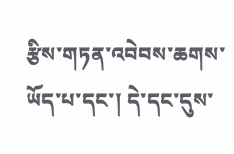རྩིས་གཏན་འབེབས་ཆགས་ཡོད་པ་དང་། དེ་དང་དུས་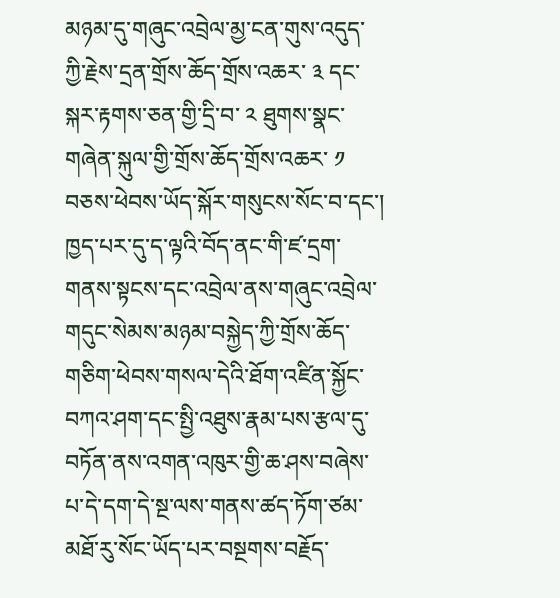མཉམ་དུ་གཞུང་འབྲེལ་མྱ་ངན་གུས་འདུད་ཀྱི་རྗེས་དྲན་གྲོས་ཆོད་གྲོས་འཆར་ ༣ དང་སྐར་རྟགས་ཅན་གྱི་དྲི་བ་ ༢ ཐུགས་སྣང་གཞེན་སྐུལ་གྱི་གྲོས་ཆོད་གྲོས་འཆར་ ༡ བཅས་ཕེབས་ཡོད་སྐོར་གསུངས་སོང་བ་དང་། ཁྱད་པར་དུ་ད་ལྟའི་བོད་ནང་གི་ཛ་དྲག་གནས་སྟངས་དང་འབྲེལ་ནས་གཞུང་འབྲེལ་གདུང་སེམས་མཉམ་བསྐྱེད་ཀྱི་གྲོས་ཆོད་གཅིག་ཕེབས་གསལ་དེའི་ཐོག་འཛིན་སྐྱོང་བཀའ་ཤག་དང་སྤྱི་འཐུས་རྣམ་པས་རྩལ་དུ་བཏོན་ནས་འགན་འཁུར་གྱི་ཆ་ཤས་བཞེས་པ་དེ་དག་དེ་སྔ་ལས་གནས་ཚད་ཏོག་ཙམ་མཐོ་རུ་སོང་ཡོད་པར་བསྔགས་བརྗོད་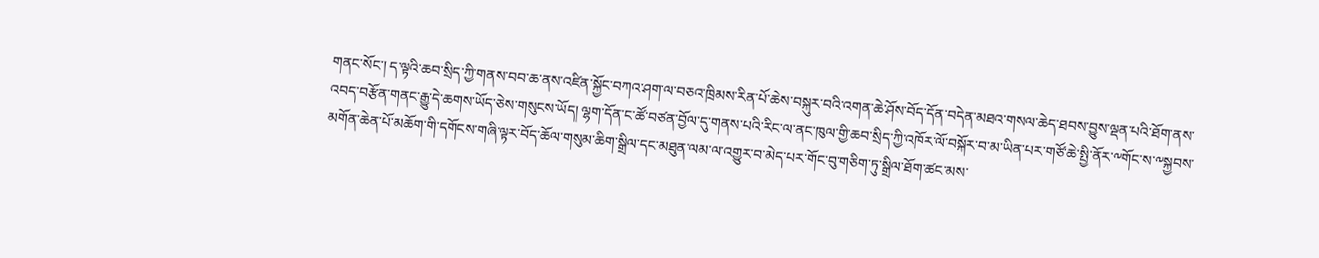གནང་སོང་། ད་ལྟའི་ཆབ་སྲིད་ཀྱི་གནས་བབ་ཆ་ནས་འཛིན་སྐྱོང་བཀའ་ཤག་ལ་བཅའ་ཁྲིམས་རིན་པོ་ཆེས་བསྐུར་བའི་འགན་ཆེ་ཤོས་བོད་དོན་བདེན་མཐའ་གསལ་ཆེད་ཐབས་བྱུས་ལྡན་པའི་ཐོག་ནས་འབད་བརྩོན་གནང་རྒྱུ་དེ་ཆགས་ཡོད་ཅེས་གསུངས་ཡོད། ལྷག་དོན་ང་ཚོ་བཙན་བྱོལ་དུ་གནས་པའི་རིང་ལ་ནང་ཁུལ་གྱི་ཆབ་སྲིད་ཀྱི་འཁོར་ལོ་བསྐོར་བ་མ་ཡིན་པར་གཙོ་ཆེ་སྤྱི་ནོར་༸གོང་ས་༸སྐྱབས་མགོན་ཆེན་པོ་མཆོག་གི་དགོངས་གཞི་ལྟར་བོད་ཆོལ་གསུམ་ཆིག་སྒྲིལ་དང་མཐུན་ལམ་ལ་འགྱུར་བ་མེད་པར་གོང་བུ་གཅིག་ཏུ་སྒྲིལ་ཐོག་ཚང་མས་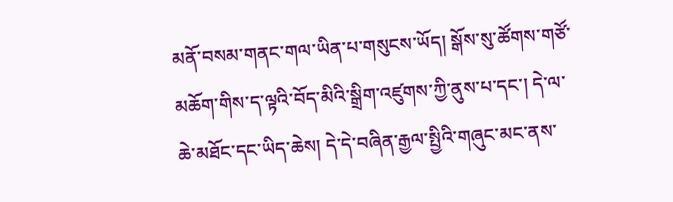མནོ་བསམ་གནང་གལ་ཡིན་པ་གསུངས་ཡོད། སྒོས་སུ་ཚོགས་གཙོ་མཆོག་གིས་ད་ལྟའི་བོད་མིའི་སྒྲིག་འཛུགས་ཀྱི་ནུས་པ་དང་། དེ་ལ་ཆེ་མཐོང་དང་ཡིད་ཆེས། དེ་དེ་བཞིན་རྒྱལ་སྤྱིའི་གཞུང་མང་ནས་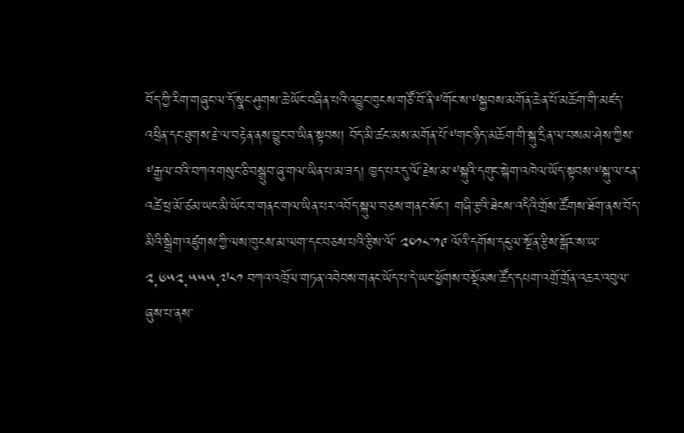བོད་ཀྱི་རིག་གཞུང་ལ་དོ་སྣང་ཤུགས་ཆེ་ཡོང་བཞིན་པའི་འབྱུང་ཁུངས་གཙོ་བོ་ནི་༸གོང་ས་༸སྐྱབས་མགོན་ཆེན་པོ་མཆོག་གི་མཛད་འཕྲིན་དང་ཐུགས་རྗེ་ལ་བརྟེན་ནས་བྱུང་བ་ཡིན་སྟབས། བོད་མི་ཚང་མས་མགོན་པོ་༸གང་ཉིད་མཆོག་གི་སྐུ་དྲིན་ལ་བསམ་ཤེས་ཀྱིས་༸རྒྱལ་བའི་བཀའ་གསུང་ཅི་བསྒྲུབ་ཞུ་གལ་ཡིན་པ་མ་ཟད། ཁྱད་པར་དུ་ལོ་རྗེས་མ་༸སྐུའི་དགུང་སྐེག་འཁེལ་ཡོད་སྟབས་༸སྐུ་ལ་ངན་འཚེ་ཕྲ་མོ་ཙམ་ཡང་མི་ཡོང་བ་གནང་གལ་ཡིན་པར་འབོད་སྐུལ་བཅས་གནང་སོང་། གཞི་རྩའི་ཐེངས་འདིའི་གྲོས་ཚོགས་ཐོག་ནས་བོད་མིའི་སྒྲིག་འཛུགས་ཀྱི་ལས་ཁུངས་མ་ལག་དང་བཅས་པའི་རྩིས་ལོ་ ༢༠༡༨་་༡༩ ལོའི་དགོས་དངུལ་སྔོན་རྩིས་སྒོར་ས་ཡ་ ༢,༦༥༢,༥༥༥,༧༨༡ བཀའ་འཁྲོལ་གཏན་འབེབས་གནང་ཡོད་པ་དེ་ཡང་ཕྱོགས་བསྡོམས་ཚོད་དཔག་འགྲོ་གྲོན་འཆར་འབུལ་ཞུས་པ་ནས་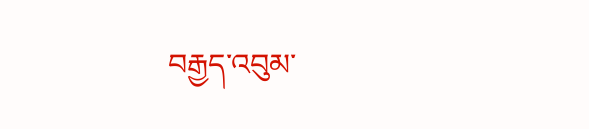བརྒྱད་འབུམ་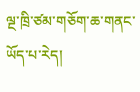ལྔ་ཁྲི་ཙམ་གཅོག་ཆ་གནང་ཡོད་པ་རེད།